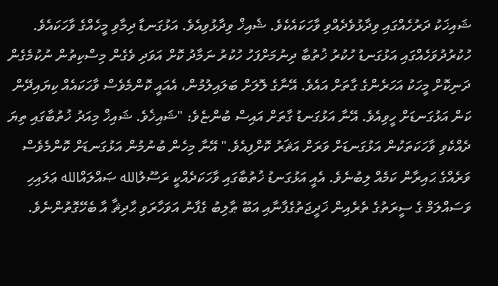ޝައިޚަކު ދަރުހެއްގައި ވިދާޅުވެދެއްވި ވާހަކައެކެވެ. ޝެއިޚް ވިދާޅުވިއެވެ. އަޅުގަނޑާ ދިމާވި މީހެއްގެ ވާހަކައެވެ. ހުކުރުދުވަހެއްގައި އަޅުގަނޑު ހުކުރު ޚުތުބާ ދިނުމަށްފަހު ހުކުރު ނަމާދު ކޮށް އަވަދި ވެގެން މިސްކިތުން ނުކުމެގެން ދަނިކޮށް މީހަކު އަހަރެންގެ ގާތަށް އައެވެ. އޭނާގެ ލޮލަށް ބަލައިލުމުން، އެއައީ ކޮންމެވެސް ވާހަކައެއް ކިޔައިދޭން ކަން އަޅުގަނޑަށް ހީވިއެވެ. އޭނާ އަޅުގަނޑު ގާތަށް އައިސް ބުންޏެވެ: "ޝައިޚެވެ. ޝައިޚް މިއަދު ޚުތުބާގައި ތިޔަ ދެއްކެވި ވާހަކަތަކުން އަޅުގަނޑަށް ވަރަށް އަޘަރު ކޮށްފިއެވެ." އޭނާ މިހެން ބުނުމުން އަޅުގަނޑަށް ކޮންމެވެސް ވަރެއްގެ ޙައިރާން ކަމެއް ލިބުނެވެ. އެއީ އަޅުގަނޑު ޚުތުބާގައި ވާހަކަދެއްކީ ރަސޫލުالله ޞައްލައްالله ޢަލައިހި ވަސައްލަމް ގެ ސީރަތުގެ ތެރެއިން ޚަދީޖަތުގެފާނާއި އަބޫ ޠާލިބު ގެފާނު އަވަހާރަވި ޙާދިޘާ އާ ބެހޭގޮތުންނެވެ.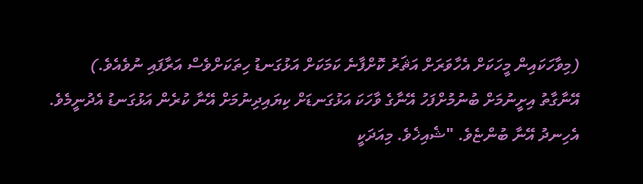(މިވާހަކައިން މީހަކަށް އެހާވަރަށް އަޘަރު ކޮށްފާނެ ކަމަކަށް އަޅުގަނޑު ހިތަކަށްވެސް އަރާފައި ނުވެއެވެ.)
އޭނާގާތު އިށީނުމަށް ބުނުމުށްފަހު އޭނާގެ ވާހަކަ އަޅުގަނޑަށް ކިޔައިދިނުމަށް އޭނާ ކުރެން އަޅުގަނޑު އެދުނީމެވެ. އެހިނދު އޭނާ ބުންޏެވެ. "ޝެއިޚެވެ. މިއަދަކީ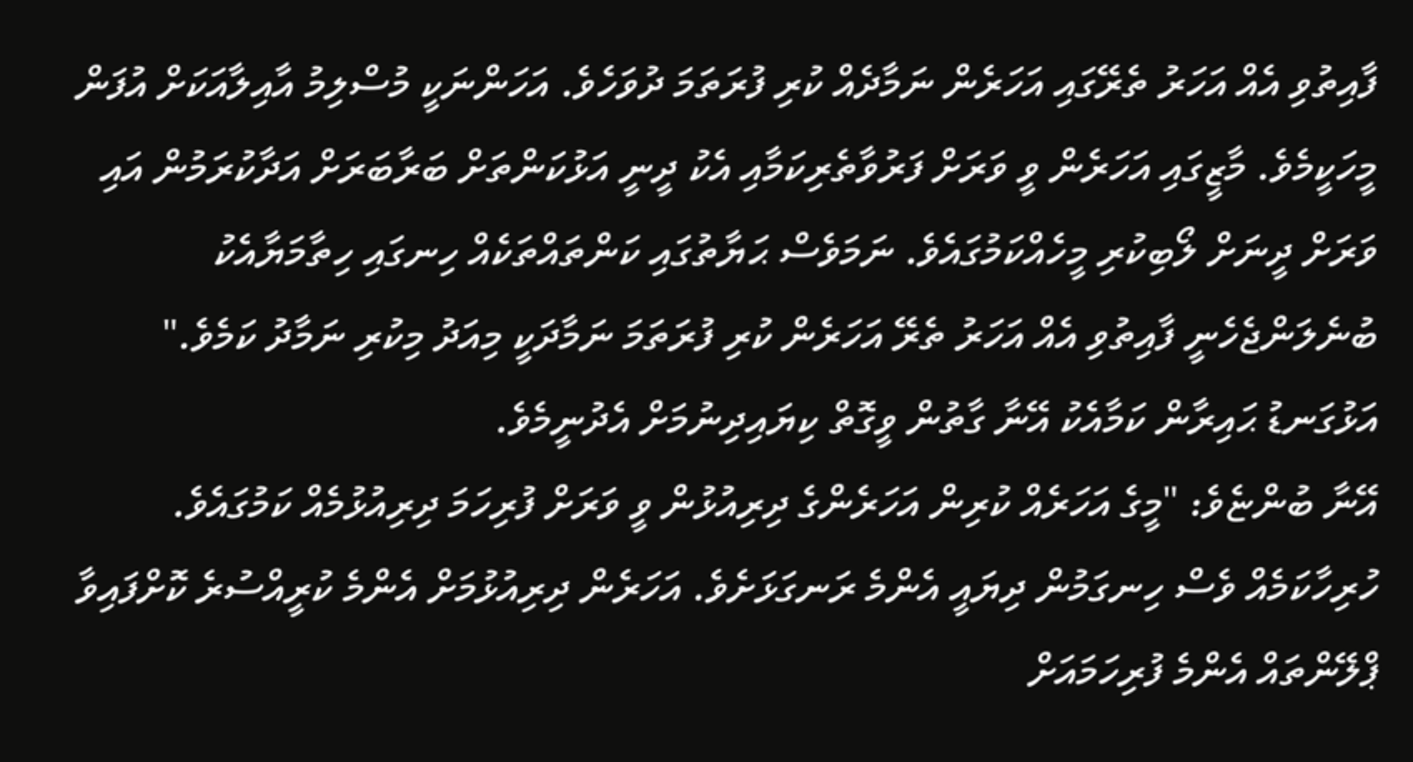ފާއިތުވި އެއް އަހަރު ތެރޭގައި އަހަރެން ނަމާދެއް ކުރި ފުރަތަމަ ދުވަހެވެ. އަހަންނަކީ މުސްލިމު އާއިލާއަކަށް އުފަން މީހަކީމެވެ. މާޒީގައި އަހަރެން ވީ ވަރަށް ފަރުވާތެރިކަމާއި އެކު ދީނީ އަޅުކަންތަށް ބަރާބަރަށް އަދާކުރަމުން އައި ވަރަށް ދީނަށް ލޯބިކުރި މީހެއްކަމުގައެވެ. ނަމަވެސް ޙަޔާތުގައި ކަންތައްތަކެއް ހިނގައި ހިތާމަޔާއެކު ބުނެލަންޖެހެނީ ފާއިތުވި އެއް އަހަރު ތެރޭ އަހަރެން ކުރި ފުރަތަމަ ނަމާދަކީ މިއަދު މިކުރި ނަމާދު ކަމެވެ." އަޅުގަނޑު ޙައިރާން ކަމާއެކު އޭނާ ގާތުން ވީގޮތް ކިޔައިދިނުމަށް އެދުނީމެވެ.
އޭނާ ބުންޏެވެ: "މީގެ އަހަރެއް ކުރިން އަހަރެންގެ ދިރިއުޅުން ވީ ވަރަށް ފުރިހަމަ ދިރިއުޅުމެއް ކަމުގައެވެ. ހުރިހާކަމެއް ވެސް ހިނގަމުން ދިޔައީ އެންމެ ރަނގަޅަށެވެ. އަހަރެން ދިރިއުޅުމަށް އެންމެ ކުރީއްސުރެ ކޮށްފައިވާ ޕްލޭންތައް އެންމެ ފުރިހަމައަށް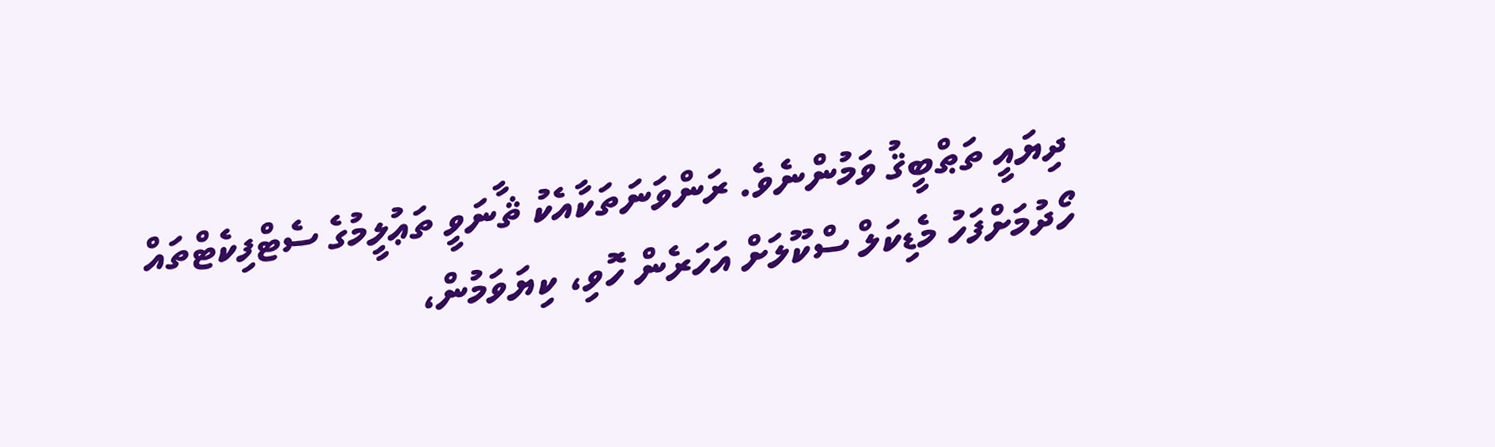ދިޔައީ ތަޠްބީޤު ވަމުންނެވެ. ރަންވަނަތަކާއެކު ޘާނަވީ ތަޢުލީމުގެ ސެޓްފިކެޓްތައް ހޯދުމަށްފަހު މެޑިކަލް ސްކޫލަށް އަހަރެން ހޮވި، ކިޔަވަމުން،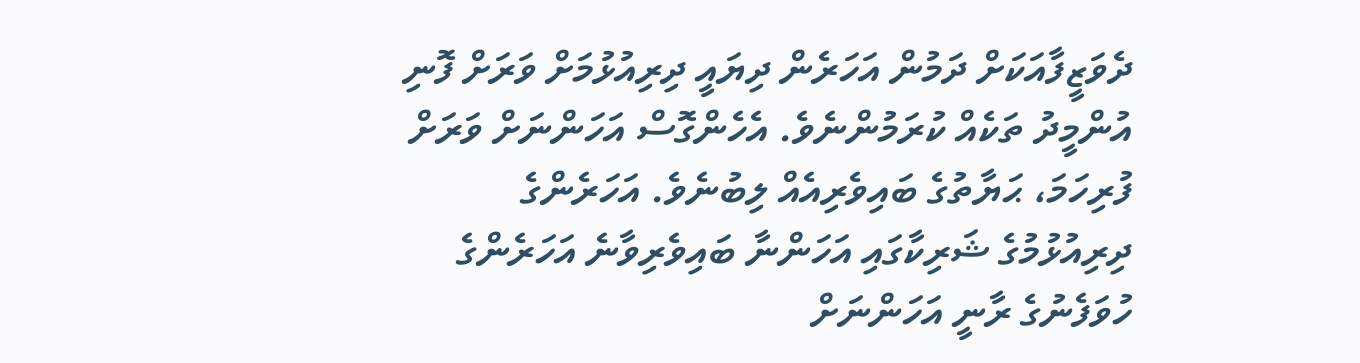ދެވަޒީފާއަކަށް ދަމުން އަހަރެން ދިޔައީ ދިރިއުޅުމަށް ވަރަށް ފޮނި އުންމީދު ތަކެއް ކުރަމުންނެވެ. އެހެންގޮސް އަހަންނަށް ވަރަށް ފުރިހަމަ، ޙަޔާތުގެ ބައިވެރިއެއް ލިބުނެވެ. އަހަރެންގެ ދިރިއުޅުމުގެ ޝަރިކާގައި އަހަންނާ ބައިވެރިވާނެ އަހަރެންގެ ހުވަފެނުގެ ރާނީ އަހަންނަށް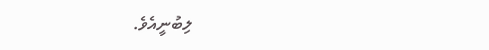ލިބުނީއެވެ.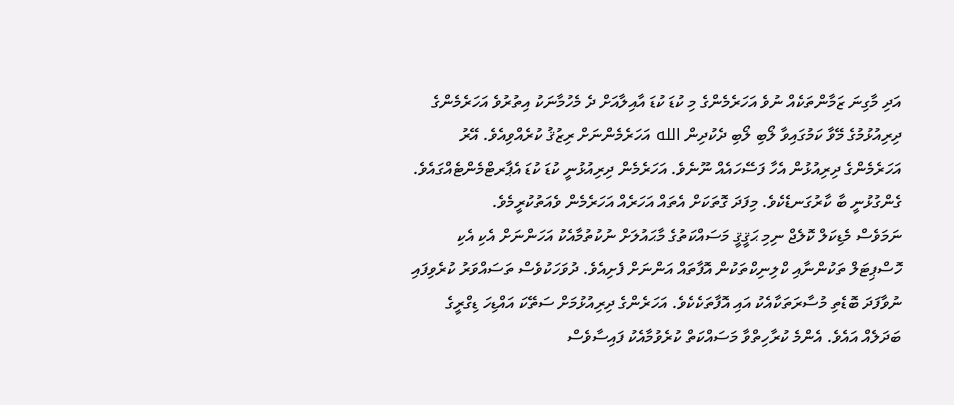އަދި މާގިނަ ޒަމާންތަކެއް ނުވެ އަހަރެމެންގެ މި ކުޑަ ކުޑަ އާއިލާއަށް ދެ މެހުމާނަކު އިތުރުވެ އަހަރެމެންގެ ދިރިއުޅުމުގެ މޭވާ ކަމުގައިވާ ލޯބި ލޯބި ދެކުދިން الله އަހަރެމެންނަށް ރިޒުޤު ކުރެއްވިއެވެ. އޭރު އަހަރެމެންގެ ދިރިއުޅުން އެހާ ފަސޭހައެއް ނޫނެވެ. އަހަރެމެން ދިރިއުޅުނީ ކުޑަ ކުޑަ އެޕާރޓްމެންޓެއްގައެވެ. ގެންގުޅުނީ ބާ ކާރުގަނޑެކެވެ. މިފަދަ ގޮތަކަށް އެތައް އަހަރެއް އަހަރެމެން ވެއަތުކުރީމެވެ.
ނަމަވެސް މެޑިކަލް ކޮލެޖް ނިމި ޙަޤީޤީ މަސައްކަތުގެ މާޙައުލަށް ނުކުތުމާއެކު އަހަންނަށް އެކި އެކި ހޮސްޕިޓަލް ތަކުންނާއި ކްލިނިކްތަކުން އޮފާތައް އަންނަށް ފެށިއެވެ. ދުވަހަކުވެސް ތަސައްވަރު ކުރެވިފައި ނުވާފަދަ ބޮޑެތި މުސާރަތަކާއެކު އައި އޮފާތަކެކެވެ. އަހަރެންގެ ދިރިއުޅުމަށް ސަތޭކަ އައްޑިހަ ޑިގްރީގެ ބަދަލެއް އައެވެ. އެންމެ ކުރާހިތްވާ މަސައްކަތް ކުރެވުމާއެކު ފައިސާވެސް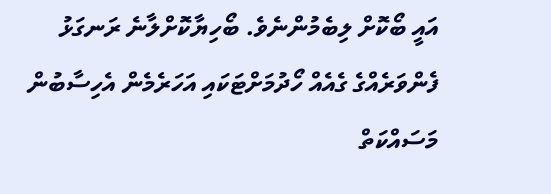އައީ ބޯކޮށް ލިބެމުންނެވެ. ބޯހިޔާކޮށްލާނެ ރަނގަޅު ފެންވަރެއްގެ ގެއެއް ހޯދުމަށްޓަކައި އަހަރެމެން އެހިސާބުން މަސައްކަތް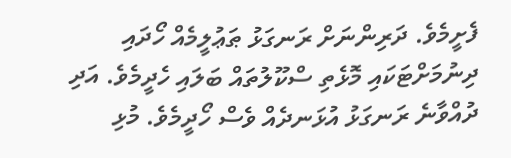ފެށީމެވެ. ދަރިންނަށް ރަނގަޅު ޠަޢުލީމެއް ހޯދައި ދިނުމަށްޓަކައި މޮޅެތި ސްކޫލުތައް ބަލައި ހެދީމެވެ. އަދި ދުއްވާނެ ރަނގަޅު އުޅަނދެއް ވެސް ހޯދީމެވެ. މުޅި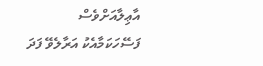އާޢިލާއަށްވެސް ފަސޭހަކަމާއެކު އަރާލެވޭ ފަދަ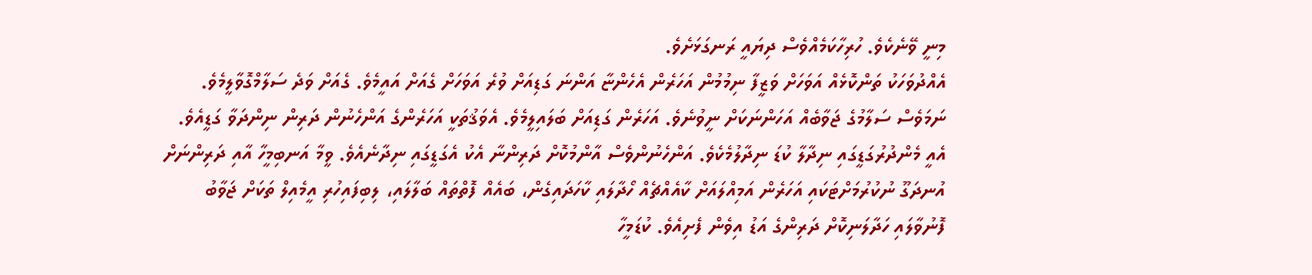މިނީ ވޭނެކެވެ. ހުރިހާކަމެއްވެސް ދިޔައީ ރަނގަޅަށެވެ.
އެއްދުވަހަކު ތަންކޮޅެއް އަވަހަށް ވަޒީފާ ނިމުމުން އަހަރެން އެހެންޏާ އަންނަ ގަޑިއަށް ވުރެ އަވަހަށް ގެއަށް އައީމެވެ. ގެއަށް ވަދެ ސަލާމްގޮވާލީމެވެ. ނަމަވެސް ސަލާމުގެ ޖަވާބެއް އަހަންނަކަށް ނީވުނެވެ. އަހަރެން ގަޑިއަށް ބަލައިލީމެވެ. އެވަޤުތަކީ އަހަރެންގެ އަންހެނުން ދަރިން ނިންދަވާ ގަޑީއެވެ. އެއީ މެންދުރުގަޑީގައި ނިދާލާ ކުޑަ ނިދާލުމެކެވެ. އަންހެނުންވެސް އާންމުކޮށް ދަރިންނާ އެކު އެގަޑީގައި ނިދާނެއެވެ. ވީމާ އަނބިމީހާ އާއި ދަރިންނަށް އުނދަގޫ ނުކުރުމަށްޓަކައި އަހަރެން އަމިއްލައަށް ކާއެއްޗެއް ހޯދާލައި ކާހަދައިގެން، ބައެއް ފޮތްތައް ބަލާލައި، ލިބިފައިހުރި އީމެއިލް ތަކަށް ޖަވާބު ފޮނުވާލައި ހަދާލަނިކޮށް ދަރިންގެ އަޑު އިވެން ފެށިއެވެ. ކުޑަމީހާ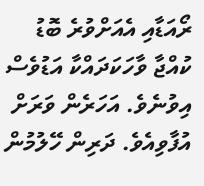ރޯއަޑާއި އެއަށްވުރެ ބޮޑު ކުއްޖާ ވާހަކަދައްކާ އަޑުވެސް އިވުނެވެ. އަހަރެން ވަރަށް އުފާވިއެވެ. ދަރިން ހޭލުމުން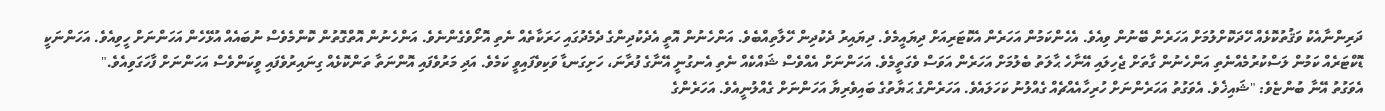ދަރިންނާއެކު ވަޤުތުކޮޅެއް ހޭދަކޮށްލުމަށް އަހަރެން ބޭނުން ވިއެވެ. އެހެންކަމުން އަހަރެން އެކޮޓަރިއަށް ދިޔައީމެވެ. ދިޔައިރު ދެކުދިން ހޭލާތިއްބެވެ. އަންހެނުން އޮތީ އެދެކުދިންގެ ދެމެދުގައި ހަރަކާތެއް ނެތި އޮށޯވެގެންނެވެ. އަންހެނުން އޮތްގޮތުން ކޮންމެވެސް ނުބައެއް އުޅޭހެން އަހަންނަށް ހީވިއެވެ. އަހަންނަކީ ޑޮކްޓަރެއް ކަމުން ލަސްކުރުމެއްނެތި އަންހެނުން ގާތަށް ޖެހިލައި އޭނާހެ ޙާލަތު ބެލުމަށް އަހަރެން އަވަސް ވެގަތީމެވެ. އަހަންނަށް އެއްވެސް ޝައްކެއް ނެތި އެނގުނީ އޭނާގެ ފުރާނަ، ހަށިގަނޑާ ވަކިވެފައިވީ ކަމެވެ. އަދި މަރުވެފައި އޮންނަތާ ތަންކޮޅެއް ގިނައިރުވެފައި ވީކަންވެސް އަހަންނަށް ފާހަގަވިއެވެ."
އެވަގުތު އޭނާ ބުންޏެވެ: "ޝައިޚެވެ. އެވަގުތު އަހަރެންނަށް ހުރިހާއެއްޗެއް ގެއްލުނު ކަހަލައެވެ. އަހަރެންގެ ޙަޔާތުގެ ބައިވެރިޔާ އަހަންނަށް ގެއްލުނީއެވެ. އަހަރެންގެ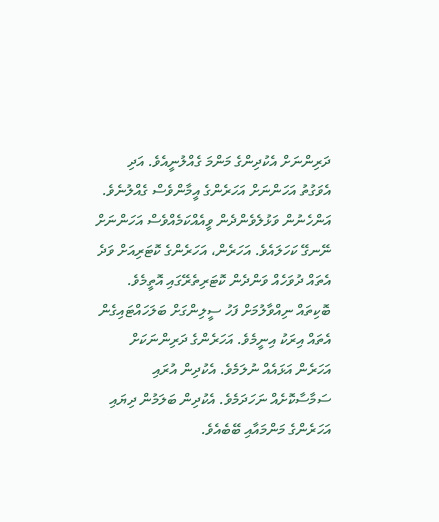ދަރިންނަށް އެކުދިންގެ މަންމަ ގެއްލުނީއެވެ. އަދި އެވަގުތު އަހަންނަށް އަހަރެންގެ އީމާންވެސް ގެއްލުނެވެ. އަންހެނުން ވަޅުލެވެންދެން ވީއެއްކަމެއްވެސް އަހަންނަށް ނޭނގޭ ކަހަލައެވެ. އަހަރެން، އަހަރެންގެ ކޮޓަރިއަށް ވަދެ އެތައް ދުވަހެއް ވަންދެން ކޮޓަރިތެރޭގައި އޮތީމެވެ. ބޮކިތައް ނިއްވާލުމަށް ފަހު ސީލިންގަށް ބަލަހައްޓައިގެން އެތައް އިރަކު އިނީމެވެ. އަހަރެންގެ ދަރިންނަކަށް އަހަރެން އަޅައެއް ނުލަމެވެ. އެކުދިން އުރައި ސަމާސާކޮށެއް ނަހަދަމެވެ. އެކުދިން ބަލަމުން ދިޔައި އަހަރެންގެ މަންމައާއި ބޭބެއެވެ.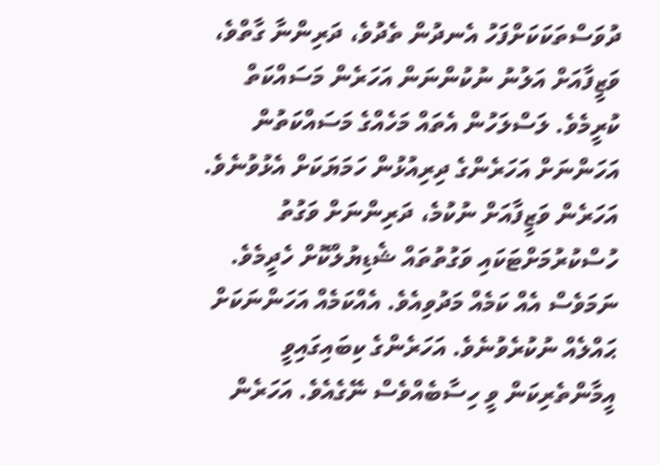ދުވަސްތަކަކަށްފަހު އެނދުން ތެދުވެ، ދަރިންނާ ގާތްވެ، ވަޒީފާއަށް އަލުނު ނުކުންނަން އަހަރެން މަސައްކަތް ކުރީމެވެ. ލަސްލަހުން އެތައް މަހެއްގެ މަސައްކަތުން އަހަންނަށް އަހަރެންގެ ދިރިއުޅުން ހަމަޔަކަށް އެޅުވުނެވެ. އަހަރެން ވަޒީފާއަށް ނުކުމެ، ދަރިންނަށް ވަގުތު ހުސްކުރުމަށްޓަކައި ވަގުތުތައް ޝެޑިޔުލްކޮށް ހެދީމެވެ. ނަމަވެސް އެއް ކަމެއް މަދުވިއެވެ. އެއްކަމެއް އަހަންނަކަށް ޙައްލެއް ނުކުރެވުނެވެ. އަހަރެންގެ ކިބައިގައިވީ އީމާންތެރިކަން ވީ ހިސާބެއްވެސް ނޭގެއެވެ. އަހަރެން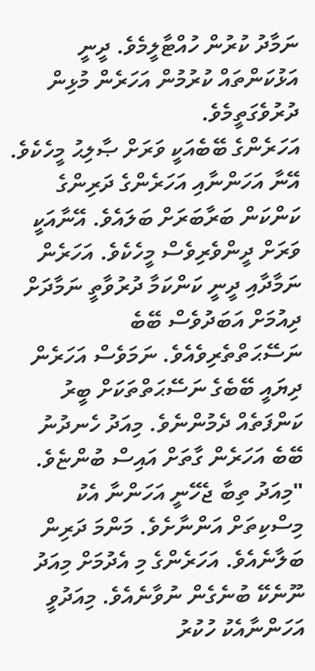ނަމާދު ކުރުން ހުއްޓާލީމެވެ. ދީނީ އަޅުކަންތައް ކުރުމުން އަހަރެން މުޅިން ދުރުވެގަތީމެވެ.
އަހަރެންގެ ބޭބެއަކީ ވަރަށް ޞާލިޙު މީހެކެވެ. އޭނާ އަހަންނާއި އަހަރެންގެ ދަރިންގެ ކަންކަން ބަރާބަރަށް ބަލައެވެ. އޭނާއަކީ ވަރަށް ދީންވެރިވެސް މީހެކެވެ. އަހަރެން ނަމާދާއި ދީނީ ކަންކަމާ ދުރުވާތީ ނަމާދަށް ދިއުމަށް އަބަދުވެސް ބޭބެ ނަސޭޙަތްތެރިވެއެވެ. ނަމަވެސް އަހަރެން ދިޔައީ ބޭބެގެ ނަސޭޙަތްތަކަށް ބީރު ކަންފަތެއް ދެމުންނެވެ. މިއަދު ހެނދުނު ބޭބެ އަހަރެން ގާތަށް އައިސް ބުންޏެވެ. "މިއަދު ތިބާ ޖެހޭނީ އަހަންނާ އެކު މިސްކިތަށް އަންނާށެވެ. މަންމަ ދަރިން ބަލާނެއެވެ. އަހަރެންގެ މި އެދުމަށް މިއަދު ނޫނެކޭ ބުނެގެން ނުވާނެއެވެ. މިއަދުވީ އަހަންނާއެކު ހުކުރު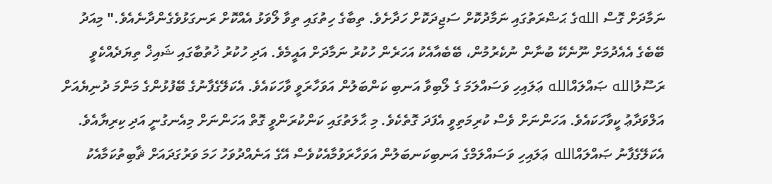ނަމާދަށް ގޮސް اللهގެ ޙަޟްރަތުގައި ނަމާދުކޮށް ސަޖިދަކޮށް ހަދާށެވެ. ތިބާގެ ހިތުގައި ތިވާ ލޯވަޅު އެއްކޮށް ރަނގަޅުވެގެންދާނެއެވެ." މިއަދު ބޭބެގެ އެއެދުމަށް ނޫނެކޭ ބުނާން ނުކެރުމުން، ބޭބެއާއެކު އަހަރެން ހުކުރު ނަމާދަށް އައީމެވެ. އަދި ހުކުރު ޚުތުބާގައި ޝައިޚް ތިޔަދެއްކެވީ ރަސޫލުالله ޞައްލައްالله ޢަލައިހި ވަސައްލަމަ ގެ ލޯބިވާ އަނބި ކަންބަލުން އަވަހާރަވީ ވާހަކައެވެ. އެކަލޭގެފާނުގެ ބޭފުޅުންގެ މަންމަ ދުނިޔެއަށް އަލްވަދާޢު ކީވާހަކައެވެ. އަހަންނަށް ވެސް ކުރިމަތިވީ އެފަދަ ގޮތެކެވެ. މި ޙާލަތުގައި ކަންކުރަންވީ ގޮތް އަހަންނަށް މިއެނގުނީ އަދި ކިރިޔާއެވެ. އެކަލޭގެފާނު ޞައްލައްالله ޢަލައިހި ވަސައްލަމްގެ އަނބިކަނބަލުން އަވަހާރަވުމާއެކުވެސް އޭގެ އަނެއްދުވަހު ހަމަ ވަރުގަދައަށް ޘާބިތުކަމާއެކު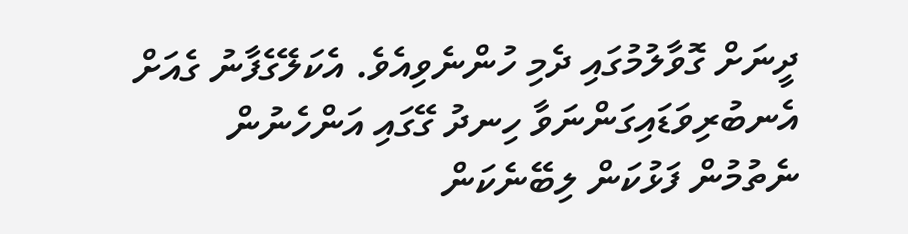ދީނަށް ގޮވާލުމުގައި ދެމި ހުންނެވިއެވެ. އެކަލޭގެފާނު ގެއަށް އެނބުރިވަޑައިގަންނަވާ ހިނދު ގޭގައި އަންހެނުން ނެތުމުން ފަޅުކަން ލިބޭނެކަން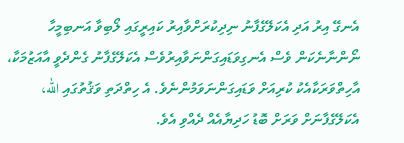އެނގޭ އިރު އަދި އެކަލޭގެފާނު ނިދިކުރަށްވާއިރު ކައިރީގައި ލޯބިވާ އަނބިމީހާ ނޯންނާނެކަން ވެސް އެނގިވަޑައިގަންނަވާއިރުވެސް އެކަލޭގެފާނު ގެންދެވީ އާއަޒުމަކާ، އާހިތްވަރަކާއެކު ކުރިއަށް ވަޑައިގަންނަވަމުންނެވެ. އެ ހިތްދަތި ވަޤުތުގައި الله، އެކަލޭގެފާނަށް ވަރަށް ބޮޑު ހަދިޔާއެއް ދެއްވި އެވެ.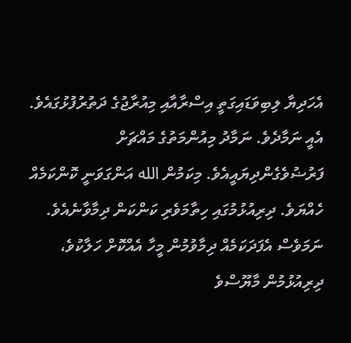އެހަދިޔާ ލިބިވަޑައިގަތީ އިސްރާއާއި މިއުރާޖުގެ ދަތުރުފުޅުގައެވެ. އެއީ ނަމާދެވެ. ނަމާދު މިއުންމަތުގެ މައްޗަށް ފަރުޟުވެގެންދިޔައީއެވެ. މިކަމުން الله އަންގަވަނީ ކޮންކަމެއް ހެއްޔަވެ. ދިރިއުޅުމުގައި ހިތާމަވެރި ކަންކަން ދިމާވާނެއެވެ. ނަމަވެސް އެފަދަކަމެއް ދިމާވުމުން މީހާ އެއްކޮށް ހަލާކުވެ، ދިރިއުޅުމުން މާޔޫސްވެ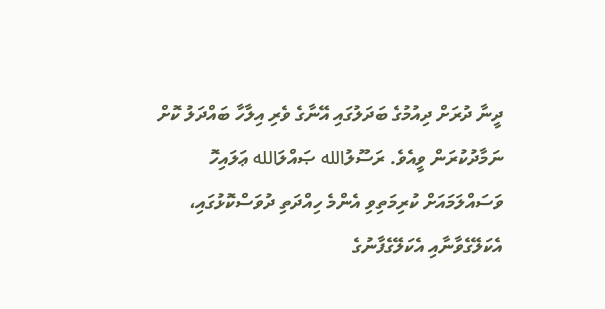ދީނާ ދުރަށް ދިއުމުގެ ބަދަލުގައި އޭނާގެ ވެރި އިލާހާ ބައްދަލު ކޮށް ނަމާދުކުރަން ވީއެވެ. ރަސޫލުالله ޞައްލަالله ޢަލައިހޮ ވަސައްލަމައަށް ކުރިމަތިވި އެންމެ ހިއްދަތި ދުވަސްކޮޅުގައި، އެކަލޭގެވާނާއި އެކަލޭގެފާނުގެ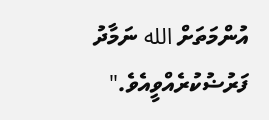އުންމަތަށް الله ނަމާދު ފަރުޟުކުރެއްވީއެވެ."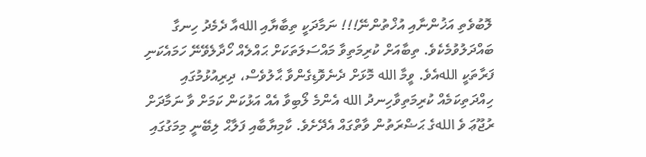ލޮބުވެތި އަޚުންނާއި އުޚްތުންނޭ!!! ނަމާދަކީ ތިބާޔާއި اللهއާ ދެމެދު ހިނގާ ބައްދަލުވުމެކެވެ. ތިބާއަށް ކުރިމަތިވާ މައްސަލަތަކަށް ޙައްލެއް ހޯދާލެވޭނޭ ހަމައެކަނި ފަރާތަކީ اللهއެވެ. ވީމާ الله މޮޅަށް ދެނެވޮޑިގެންވާ ޙާލުވެސް، ދިރިއުޅުމުގައި ހިއްދަތިކަމެއް ކުރިމަތިވާހިނދު الله އެންމެ ލޯބިވާ އެއް އަޅުކަން ކަމަށް ވާ ނަމާދަށް ރުޖޫޢަ ވެ اللهގެ ޙަޟްރަތުން ވާތްގައް އެދޭށެވެ. ކާމިޔާބާއި ފަލާޙް ލިބޭނީ މިމަގުގައި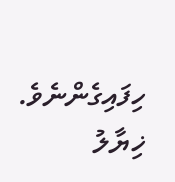ހިފައިގެންނެވެ.
ޚިޔާލު